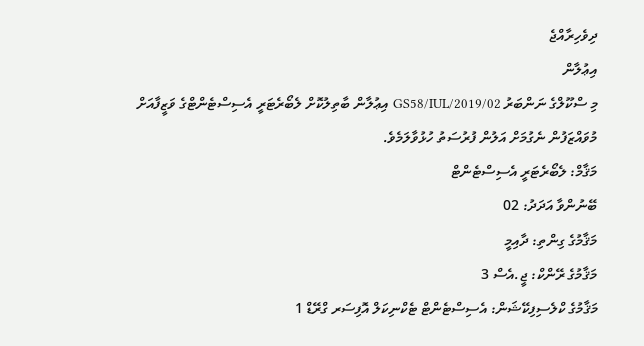ދިވެހިރާއްޖެ
އިޢުލާން
މި ސްކޫލްގެ ނަންބަރު GS58/IUL/2019/02 އިޢުލާން ބާތިލުކޮށް ލެބޯރެޓަރީ އެސިސްޓެންޓްގެ ވަޒީފާއަށް މުވައްޒަފުން ނެގުމަށް އަލުން ފުރުސަތު ހުޅުވާލަމެވެ.
މަޤާމް: ލެބޯރެޓަރީ އެސިސްޓެންޓް
ބޭނުންވާ އަދަދު: 02
މަޤާމުގެ ގިންތި: ދާއިމީ
މަޤާމުގެ ރޭންކް: ޖީ.އެސް 3
މަޤާމުގެ ކްލެސިފިކޭޝަން: އެސިސްޓެންޓް ޓެކްނިކަލް އޮފިސަރ ގްރޭޑް 1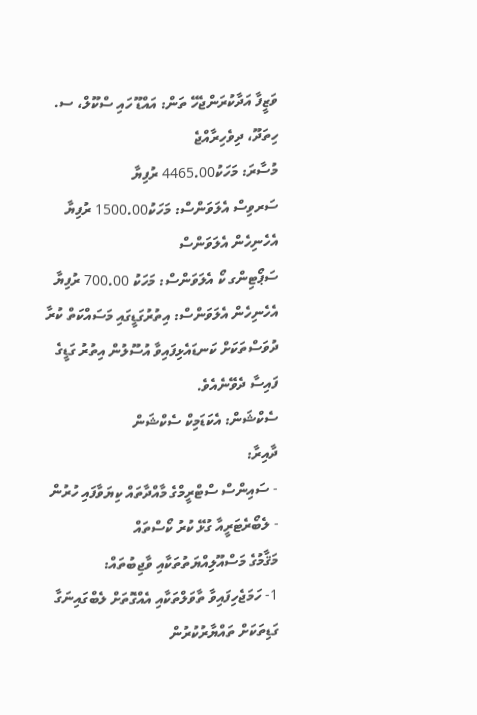ވަޒީފާ އަދާކުރަންޖެހޭ ތަން: އައްޑޫ ހައި ސްކޫލް، ސ. ހިތަދޫ، ދިވެހިރާއްޖެ
މުސާރަ: މަހަކު4465.00 ރުފިޔާ
ސަރވިސް އެލަވަންސް: މަހަކު1500.00 ރުފިޔާ
އެހެނިހެން އެލަވަންސް
ސަޕޯޓިންގ ކޯ އެލަވަންސް: މަހަކު 700.00 ރުފިޔާ
އެހެނިހެން އެލަވަންސް: އިތުރުގަޑީގައި މަސައްކަތް ކުރާ ދުވަސްތަކަށް ކަނޑައެޅިފައިވާ އުސޫލުން އިތުރު ގަޑީގެ ފައިސާ ދެވޭނެއެވެ.
ސެކްޝަން: އެކަޑަމިކް ސެކްޝަން
ދާއިރާ:
- ސައިންސް ސްޓްރީމްގެ މާއްދާތައް ކިޔަވާފައި ހުރުން
- ލެބޯރެޓަރީއާ ގުޅޭ ކުރު ކޯސްތައް
މަޤާމުގެ މަސްއޫލިއްޔަތުތަކާއި ވާޖިބުތައް:
1- ހަމަޖެހިފައިވާ ތާވަލްތަކާއި އެއްގޮތަށް ލެބްގައިނަގާ ގަޑިތަކަށް ތައްޔާރުކުރުން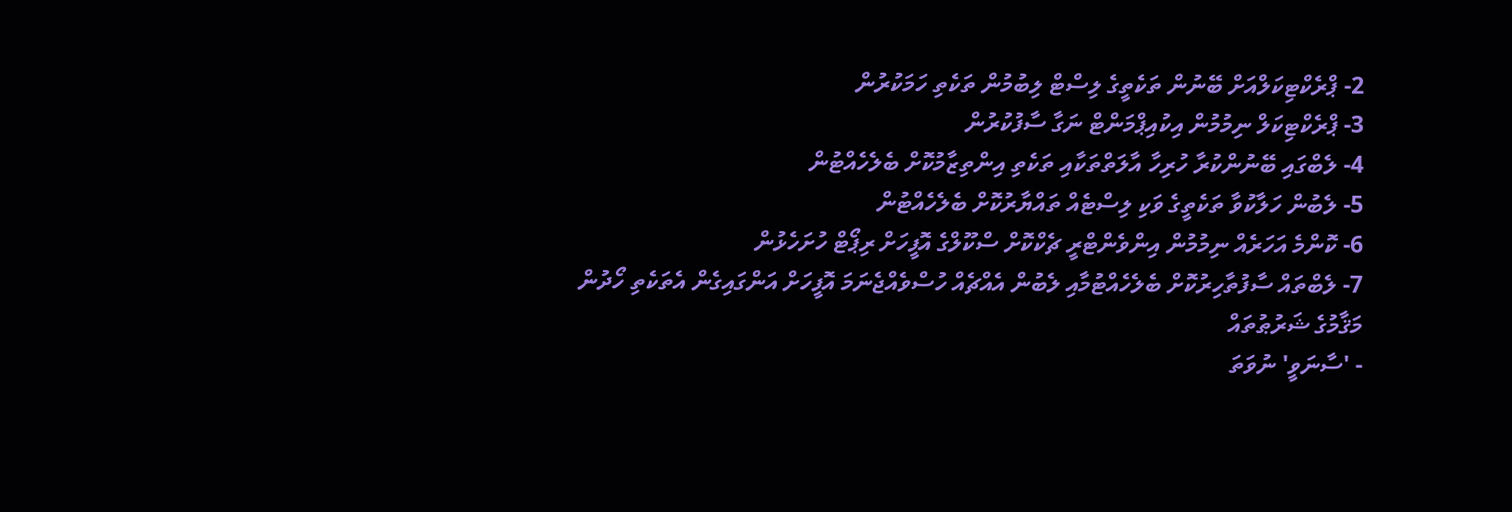2- ޕްރެކްޓިކަލްއަށް ބޭނުން ތަކެތީގެ ލިސްޓް ލިބުމުން ތަކެތި ހަމަކުރުން
3- ޕްރެކްޓިކަލް ނިމުމުން އިކުއިޕްމަންޓް ނަގާ ސާފުކުރުން
4- ލެބްގައި ބޭނުންކުރާ ހުރިހާ އާލަތްތަކާއި ތަކެތި އިންތިޒާމުކޮށް ބެލެހެއްޓުން
5- ލެބުން ހަލާކުވާ ތަކެތީގެ ވަކި ލިސްޓެއް ތައްޔާރުކޮށް ބެލެހެއްޓުން
6- ކޮންމެ އަހަރެއް ނިމުމުން އިންވެންޓްރީ ޗެކްކޮށް ސްކޫލްގެ އޮފީހަށް ރިޕޯޓް ހުށަހެޅުން
7- ލެބްތައް ސާފުތާހިރުކޮށް ބެލެހެއްޓުމާއި ލެބުން އެއްޗެއް ހުސްވެއްޖެނަމަ އޮފީހަށް އަންގައިގެން އެތަކެތި ހޯދުން
މަޤާމުގެ ޝަރުޠުތައް
- 'ސާނަވީ' ނުވަތަ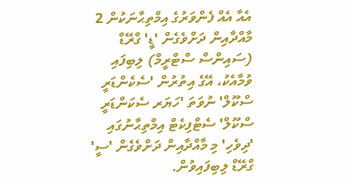އެއާ އެއް ފެންވަރުގެ އިމްތިޙާނަކުން 2 މާއްދާއިން ދަށްވެގެން 'ޑީ' ގްރޭޑް (ސައިންސް ސްޓްރީމް) ލިބިފައި ވުމާއެކު، އޭގެ އިތުރުން 'ސެކެންޑަރީ ސްކޫލް' ނުވަތަ 'ހަޔަރ ސެކަންޑަރީ ސްކޫލް' ސެޓްފިކެޓް އިމްތިޙާނުގައި 'ދިވެހި' މި މާއްދާއިން ދަށްވެގެން 'ސީ' ގްރޭޑް ލިބިފައިވުން.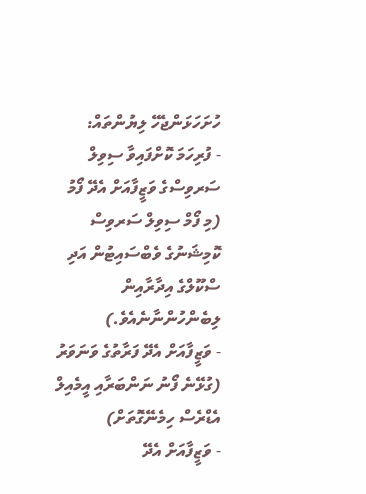ހުށަހަޅަންޖެހޭ ލިޔުންތައް:
- ފުރިހަމަ ކޮށްފައިވާ ސިވިލް ސަރވިސްގެ ވަޒީފާއަށް އެދޭ ފޯމު (މި ފޯމް ސިވިލް ސަރވިސް ކޮމިޝަނުގެ ވެބްސައިޓުން އަދި ސްކޫލްގެ އިދާރާއިން ލިބެންހުންނާނެއެވެ.)
- ވަޒީފާއަށް އެދޭ ފަރާތުގެ ވަނަވަރު (ގުޅޭނެ ފޯނު ނަންބަރާއި އީމެއިލް އެޑްރެސް ހިމެނޭގޮތަށް)
- ވަޒީފާއަށް އެދޭ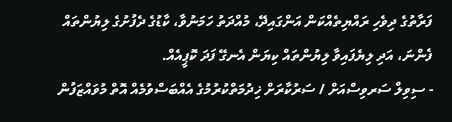ފަރާތުގެ ދިވެހި ރައްޔިތެއްކަން އަންގައިދޭ، މުއްދަތު ހަމަނުވާ، ކާޑުގެ ދެފުށުގެ ލިޔުންތައް ފެންނަ، އަދި ލިޔެފައިވާ ލިޔުންތައް ކިޔަން އެނގޭ ފަދަ ކޮޕީއެއް.
- ސިވިލް ސަރވިސްއަށް / ސަރުކާރަށް ޚިދުމަތްކުރުމުގެ އެއްބަސްވުމެއް އޮތް މުވައްޒަފުން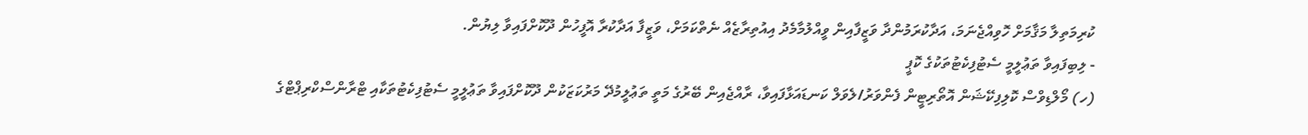ކުރިމަތިލާ މަޤާމަށް ހޮވިއްޖެނަމަ، އަދާކުރަމުންދާ ވަޒީފާއިން ވީއްލުމާމެދު އިއުތިރާޒެއް ނެތްކަމަށް، ވަޒީފާ އަދާކުރާ އޮފީހުން ދޫކޮށްފައިވާ ލިޔުން.
- ލިބިފައިވާ ތަޢުލީމީ ސެޓުފިކެޓުތަކުގެ ކޮޕީ
(ހ) މޯލްޑިވްސް ކޮލިފިކޭޝަން އޮތޯރިޓީން ފެންވަރު/ލެވަލް ކަނޑައަޅާފައިވާ، ރާއްޖެއިން ބޭރުގެ މަތީ ތަޢުލީމުދޭ މަރުކަޒަކުން ދޫކޮށްފައިވާ ތަޢުލީމީ ސެޓުފިކެޓުތަކާއި ޓްރާންސްކްރިޕްޓްގެ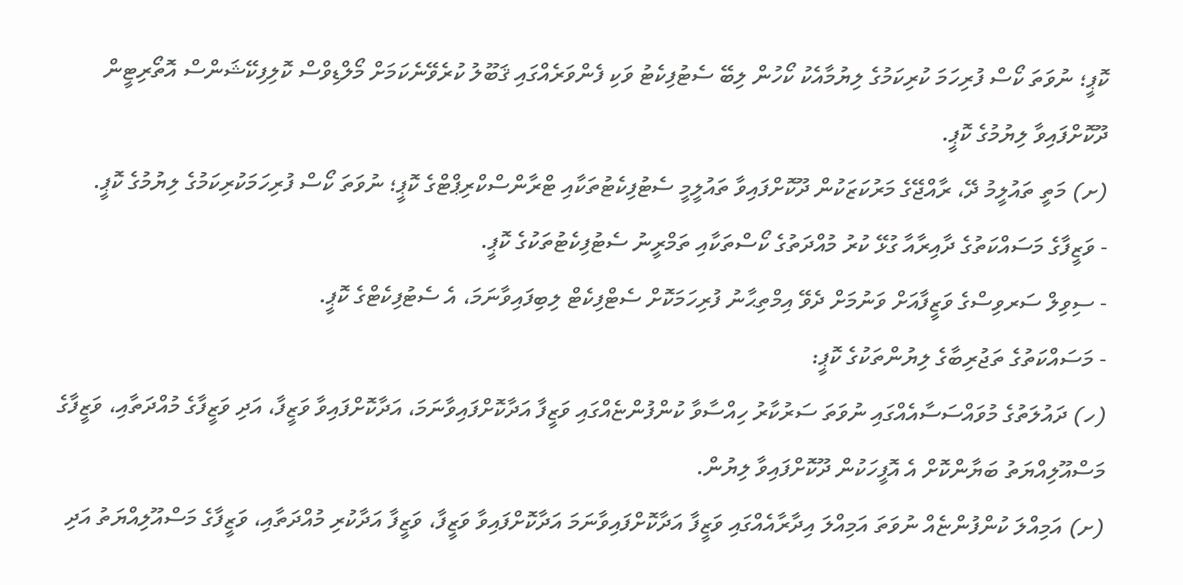ކޮޕީ؛ ނުވަތަ ކޯސް ފުރިހަމަ ކުރިކަމުގެ ލިޔުމާއެކު ކޯހުން ލިބޭ ސެޓުފިކެޓު ވަކި ފެންވަރެއްގައި ޤަބޫލު ކުރެވޭނެކަމަށް މޯލްޑިވްސް ކޮލިފިކޭޝަންސް އޮތޯރިޓީން ދޫކޮށްފައިވާ ލިޔުމުގެ ކޮޕީ.
(ށ) މަތީ ތައުލީމު ދޭ، ރާއްޖޭގެ މަރުކަޒަކުން ދޫކޮށްފައިވާ ތައުލީމީ ސެޓުފިކެޓުތަކާއި ޓްރާންސްކްރިޕްޓްގެ ކޮޕީ؛ ނުވަތަ ކޯސް ފުރިހަމަކުރިކަމުގެ ލިޔުމުގެ ކޮޕީ.
- ވަޒީފާގެ މަސައްކަތުގެ ދާއިރާއާ ގުޅޭ ކުރު މުއްދަތުގެ ކޯސްތަކާއި ތަމްރީނު ސެޓުފިކެޓުތަކުގެ ކޮޕީ.
- ސިވިލް ސަރވިސްގެ ވަޒީފާއަށް ވަނުމަށް ދެވޭ އިމްތިޙާނު ފުރިހަމަކޮށް ސެޓްފިކެޓް ލިބިފައިވާނަމަ، އެ ސެޓުފިކެޓްގެ ކޮޕީ.
- މަސައްކަތުގެ ތަޖުރިބާގެ ލިޔުންތަކުގެ ކޮޕީ:
(ހ) ދައުލަތުގެ މުވައްސަސާއެއްގައި ނުވަތަ ސަރުކާރު ހިއްސާވާ ކުންފުންޏެއްގައި ވަޒީފާ އަދާކޮށްފައިވާނަމަ، އަދާކޮށްފައިވާ ވަޒީފާ، އަދި ވަޒީފާގެ މުއްދަތާއި، ވަޒީފާގެ މަސްއޫލިއްޔަތު ބަޔާންކޮށް އެ އޮފީހަކުން ދޫކޮށްފައިވާ ލިޔުން.
(ށ) އަމިއްލަ ކުންފުންޏެއް ނުވަތަ އަމިއްލަ އިދާރާއެއްގައި ވަޒީފާ އަދާކޮށްފައިވާނަމަ އަދާކޮށްފައިވާ ވަޒީފާ، ވަޒީފާ އަދާކުރި މުއްދަތާއި، ވަޒީފާގެ މަސްއޫލިއްޔަތު އަދި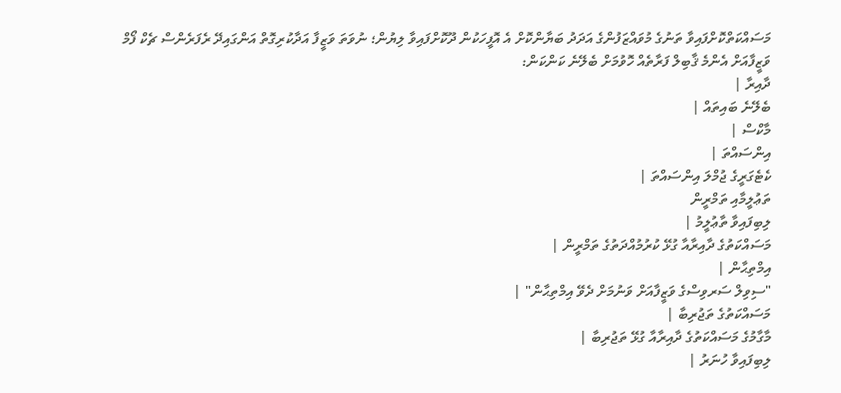މަސައްކަތްކޮށްފައިވާ ތަނުގެ މުވައްޒަފުންގެ އަދަދު ބަޔާންކޮށް އެ އޮފީހަކުން ދޫކޮށްފައިވާ ލިޔުން؛ ނުވަތަ ވަޒީފާ އަދާކުރިގޮތް އަންގައިދޭ ރެފަރެންސް ޗެކް ފޯމް
ވަޒީފާއަށް އެންމެ ޤާބިލް ފަރާތެއް ހޮވުމަށް ބެލޭނެ ކަންކަން:
ދާއިރާ |
ބެލޭނެ ބައިތައް |
މާކްސް |
އިންސައްތަ |
ކެޓެގަރީގެ ޖުމްލަ އިންސައްތަ |
ތަޢުލީމާއި ތަމްރީން
ލިބިފައިވާ ތާޢުލީމު |
މަސައްކަތުގެ ދާއިރާއާ ގުޅޭ ކުރުމުއްދަތުގެ ތަމްރީން |
އިމްތިޙާން |
"ސިވިލް ސަރވިސްގެ ވަޒީފާއަށް ވަނުމަށް ދެވޭ އިމްތިޙާން" |
މަސައްކަތުގެ ތަޖުރިބާ |
މާގާމުގެ މަސައްކަތުގެ ދާއިރާއާ ގުޅޭ ތަޖުރިބާ |
ލިބިފައިވާ ހުނަރު |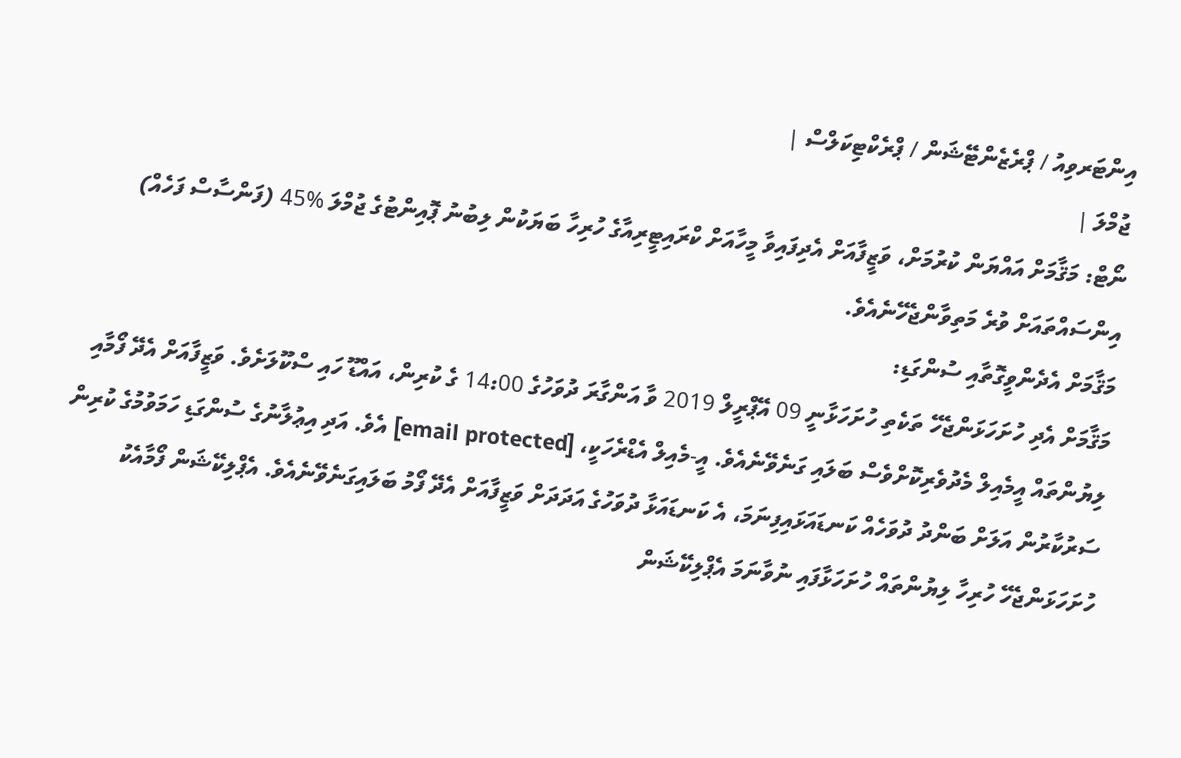އިންޓަރވިއު / ޕްރެޒެންޓޭޝަން / ޕްރެކްޓިކަލްސް |
ޖުމްލަ |
ނޯޓް: މަޤާމަށް އައްޔަން ކުރުމަށް، ވަޒީފާއަށް އެދިފައިވާ މީހާއަށް ކްރައިޓީރިއާގެ ހުރިހާ ބަޔަކުން ލިބުނު ޕޮއިންޓުގެ ޖުމްލަ %45 (ފަންސާސް ފަހެއް) އިންސައްތައަށް ވުރެ މަތިވާންޖެހޭނެއެވެ.
މަޤާމަށް އެދެންވީގޮތާއި ސުންގަޑި:
މަޤާމަށް އެދި ހުށަހަޅަންޖެހޭ ތަކެތި ހުށަހަޅާނީ 09 އޭޕްރީލް 2019 ވާ އަންގާރަ ދުވަހުގެ 14:00 ގެ ކުރިން، އައްޑޫ ހައި ސްކޫލަށެވެ. ވަޒީފާއަށް އެދޭ ފޯމާއި ލިޔުންތައް އީމެއިލް މެދުވެރިކޮށްވެސް ބަލައި ގަނެވޭނެއެވެ. އީ-މެއިލް އެޑްރެހަކީ، [email protected] އެވެ. އަދި އިޢުލާނުގެ ސުންގަޑި ހަމަވުމުގެ ކުރިން ސަރުކާރުން އަލަށް ބަންދު ދުވަހެއް ކަނޑައަޅައިފިނަމަ، އެ ކަނޑައަޅާ ދުވަހުގެ އަދަދަށް ވަޒީފާއަށް އެދޭ ފޯމު ބަލައިގަނެވޭނެއެވެ. އެޕްލިކޭޝަން ފޯމާއެކު ހުށަހަޅަންޖެހޭ ހުރިހާ ލިޔުންތައް ހުށަހަޅާފައި ނުވާނަމަ އެޕްލިކޭޝަން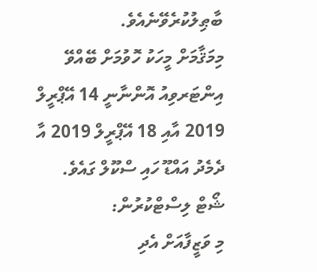ބާޠިލުކުރެވޭނެއެވެ.
މިމަޤާމަށް މީހަކު ހޮވުމަށް ބޭއްވޭ އިންޓަރވިއު އޮންނާނީ 14 އޭޕްރީލް 2019 އާއި 18 އޭޕްރީލް 2019 އާ ދެމެދު އައްޑޫ ހައި ސްކޫލް ގައެވެ.
ޝޯޓް ލިސްޓްކުރުން:
މި ވަޒީފާއަށް އެދި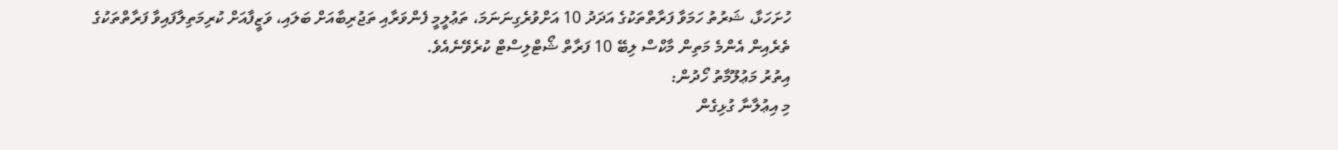ހުށަހަޅާ، ޝަރުތު ހަމަވާ ފަރާތްތަކުގެ އަދަދު 10 އަށްވުރެގިނަނަމަ، ތަޢުލީމީ ފެންވަރާއި ތަޖުރިބާއަށް ބަލައި، ވަޒީފާއަށް ކުރިމަތިލާފައިވާ ފަރާތްތަކުގެ ތެރެއިން އެންމެ މަތިން މާކްސް ލިބޭ 10 ފަރާތް ޝޯޓްލިސްޓް ކުރެވޭނެއެވެ.
އިތުރު މަޢުލޫމާތު ހޯދުން:
މި އިޢުލާނާ ގުޅިގެން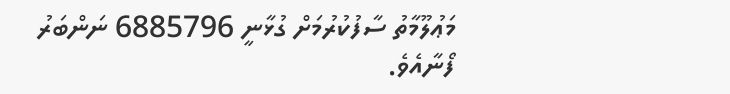މަޢުލޫމާތު ސާފުކުރުމަށް ގުޅާނީ 6885796 ނަންބަރު ފޯނާއެވެ.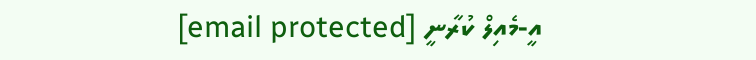އީ-މެއިލް ކުރާނީ [email protected]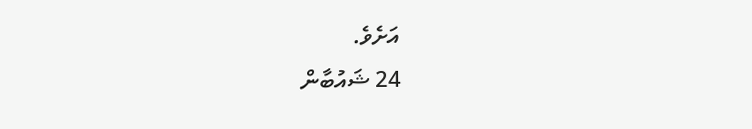އަށެވެ.
24 ޝައުބާން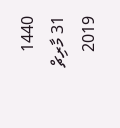1440
31 މާރިޗް 2019